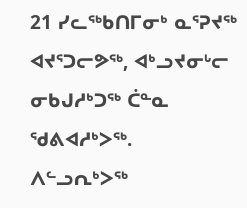21 ᓯᓚᖅᑲᑎᒥᓂᒃ ᓇᕐᕈᔪᖅ ᐊᔪᕐᑐᓕᕗᖅ, ᐊᒃᓗᔪᓂᒡᓕ ᓂᑲᒍᓱᒃᑐᖅ ᑖᓐᓇ ᖁᕕᐊᓱᒃᐳᖅ.
ᐱᓪᓗᕆᒃᐳᖅ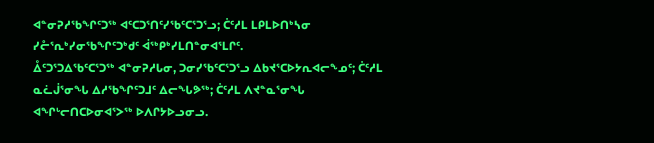ᐊᓐᓂᕈᓱᖃᖏᑦᑐᖅ ᐊᑦᑕᑐᕐᑎᑦᓯᖃᑦᑕᕐᑐᕐᓗ; ᑖᑦᓱᒪ ᒪᑭᒪᐅᑎᒃᓴᓂ ᓯᓔᕐᕆᒃᓯᓂᖃᖏᑦᑐᒃᑯᑦ ᐋᖅᑭᒃᓯᒪᑎᓐᓂᐊᕐᒪᒋᑦ.
ᐂᑦᑐᕐᑐᐃᖃᑦᑕᕐᑐᖅ ᐊᓐᓂᕈᓱᒐᓂ, ᑐᓂᓯᖃᑦᑕᕐᑐᕐᓗ ᐃᑲᔪᕐᑕᐅᔭᕆᐊᓕᖕᓄᑦ; ᑖᑦᓱᒪ ᓇᓛᒎᕐᓂᖓ ᐃᓱᖃᖏᑦᑐᒧᑦ ᐃᓕᖓᕗᖅ; ᑖᑦᓱᒪ ᐱᔪᓐᓇᕐᓂᖓ ᐊᖏᒡᓕᑎᑕᐅᓂᐊᕐᐳᖅ ᐅᐱᒋᔭᐅᓗᓂᓗ.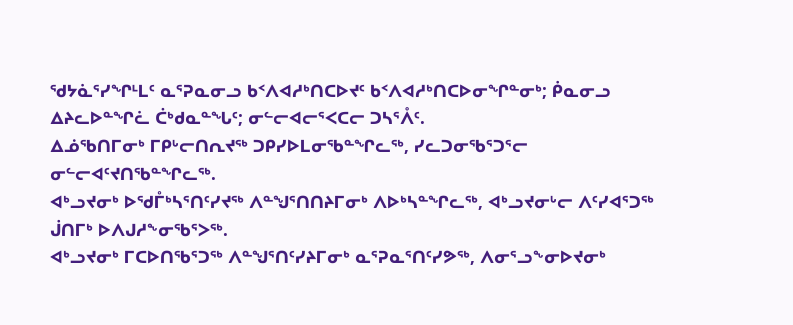ᖁᔭᓈᕐᓯᖏᒻᒪᑦ ᓇᕐᕈᓇᓂᓗ ᑲᑉᐱᐊᓱᒃᑎᑕᐅᔪᑦ ᑲᑉᐱᐊᓱᒃᑎᑕᐅᓂᖏᓐᓂᒃ; ᑮᓇᓂᓗ ᐃᔨᓚᐅᓐᖏᓛ ᑖᒃᑯᓇᓐᖓᑦ; ᓂᓪᓕᐊᓕᕐᐸᑕᓕ ᑐᓴᕐᐰᑦ.
ᐃᓅᖃᑎᒥᓂᒃ ᒥᑭᒡᓕᑎᕆᔪᖅ ᑐᑭᓯᐅᒪᓂᖃᓐᖏᓚᖅ, ᓯᓚᑐᓂᖃᕐᑐᕐᓕ ᓂᓪᓕᐊᑦᔪᑎᖃᓐᖏᓚᖅ.
ᐊᒃᓗᔪᓂᒃ ᐅᖁᒤᒃᓴᕐᑎᑦᓯᔪᖅ ᐱᓐᖑᕐᑎᑎᔨᒥᓂᒃ ᐱᐅᒃᓴᓐᖏᓚᖅ, ᐊᒃᓗᔪᓂᒡᓕ ᐱᑦᓯᐊᕐᑐᖅ ᒎᑎᒥᒃ ᐅᐱᒍᓱᖕᓂᖃᕐᐳᖅ.
ᐊᒃᓗᔪᓂᒃ ᒥᑕᐅᑎᖃᕐᑐᖅ ᐱᓐᖑᕐᑎᑦᓯᔨᒥᓂᒃ ᓇᕐᕈᓇᕐᑎᑦᓯᕗᖅ, ᐱᓂᕐᓗᖕᓂᐅᔪᓂᒃ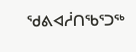ᖁᕕᐊᓲᑎᖃᕐᑐᖅ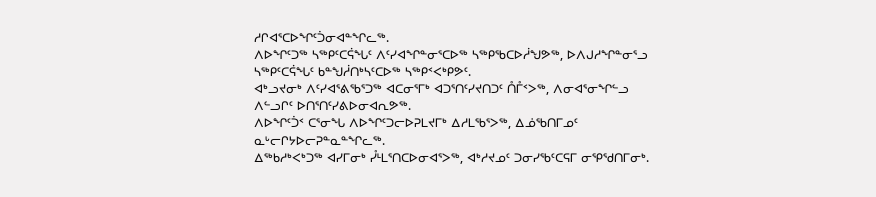ᓱᒋᐊᕐᑕᐅᖏᑦᑑᓂᐊᓐᖏᓚᖅ.
ᐱᐅᖏᑦᑐᖅ ᓴᖅᑭᑦᑕᕌᖓᑦ ᐱᑦᓯᐊᖏᓐᓂᕐᑕᐅᖅ ᓴᖅᑭᖃᑕᐅᓲᖑᕗᖅ, ᐅᐱᒍᓱᖏᓐᓂᕐᓗ ᓴᖅᑭᑦᑕᕌᖓᑦ ᑲᓐᖑᓲᑎᒃᓴᑦᑕᐅᖅ ᓴᖅᑭᑉᐸᒃᑭᕗᑦ.
ᐊᒃᓗᔪᓂᒃ ᐱᑦᓯᐊᕐᕕᖃᕐᑐᖅ ᐊᑕᓂᕐᒥᒃ ᐊᑐᕐᑎᑦᓯᔪᑎᑐᑦ ᑍᒤᑉᐳᖅ, ᐱᓂᐊᕐᓂᖏᓪᓗ ᐱᓪᓗᒋᑦ ᐅᑎᕐᑎᑦᓯᕕᐅᓂᐊᕆᕗᖅ.
ᐱᐅᖏᑦᑑᑉ ᑕᕐᓂᖓ ᐱᐅᖏᑦᑐᓕᐅᕈᒪᔪᒥᒃ ᐃᓱᒪᖃᕐᐳᖅ, ᐃᓅᖃᑎᒥᓄᑦ ᓇᒡᓕᒋᔭᐅᓕᕈᓐᓇᓐᖏᓚᖅ.
ᐃᖅᑲᓱᒃᐸᒃᑐᖅ ᐊᓯᒥᓂᒃ ᓮᒻᒪᕐᑎᑕᐅᓂᐊᕐᐳᖅ, ᐊᒃᓱᔪᓄᑦ ᑐᓂᓯᖃᑦᑕᕋᒥ ᓂᕿᖁᑎᒥᓂᒃ.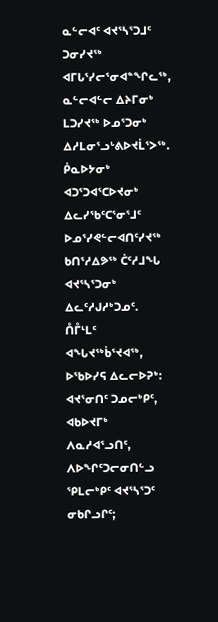ᓇᓪᓕᐊᑦ ᐊᔪᕐᓴᕐᑐᒧᑦ ᑐᓂᓯᔪᖅ ᐊᒥᒐᕐᓯᓕᕐᓂᐊᓐᖏᓚᖅ, ᓇᓪᓕᐊᓪᓕ ᐃᔨᒥᓂᒃ ᒪᑐᓯᔪᖅ ᐅᓄᕐᑐᓂᒃ ᐃᓱᒪᓂᕐᓗᒡᕕᐅᔪᒫᕐᐳᖅ.
ᑮᓇᐅᔭᓂᒃ ᐊᑐᕐᑐᐊᕐᑕᐅᔪᓂᒃ ᐃᓚᓯᖃᑦᑕᕐᓂᕐᒧᑦ ᐅᓄᕐᓯᕙᓪᓕᐊᑎᑦᓯᔪᖅ ᑲᑎᕐᓱᐃᕗᖅ ᑖᑦᓱᒧᖓ ᐊᔪᕐᓴᕐᑐᓂᒃ ᐃᓚᑦᓱᒍᓱᒃᑐᓄᑦ.
ᑍᒤᒻᒪᑦ ᐊᖓᔪᖅᑳᕐᔪᐊᖅ, ᐅᖃᐅᓯᕋ ᐃᓚᓕᐅᕈᒃ: ᐊᔪᕐᓂᑎᑦ ᑐᓄᓕᒃᑭᑦ, ᐊᑲᐅᔪᒥᒃ ᐱᓇᓱᐊᕐᓗᑎᑦ, ᐱᐅᖏᑦᑐᓕᓂᑎᓪᓗ ᕿᒪᓕᒃᑭᑦ ᐊᔪᕐᓴᕐᑐᑦ ᓂᑲᒋᓗᒋᑦ;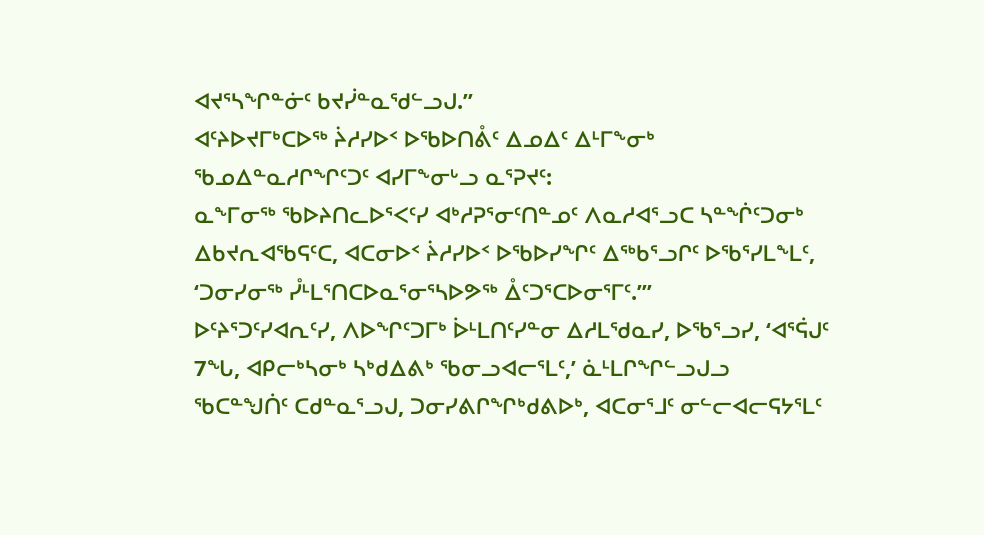ᐊᔪᕐᓴᖏᓐᓃᑦ ᑲᔪᓰᓐᓇᖁᓪᓗᒍ.”
ᐊᑦᔨᐅᔪᒥᒃᑕᐅᖅ ᔩᓱᓯᐅᑉ ᐅᖃᐅᑎᕔᑦ ᐃᓄᐃᑦ ᐃᒻᒥᖕᓂᒃ ᖃᓄᐃᓐᓇᓱᒋᖏᑦᑐᑦ ᐊᓯᒥᖕᓂᒡᓗ ᓇᕐᕈᔪᑦ:
ᓇᖕᒥᓂᖅ ᖃᐅᔨᑎᓚᐅᕐᐸᑦᓯ ᐊᒃᓱᕈᕐᓂᑦᑎᓐᓄᑦ ᐱᓇᓱᐊᕐᓗᑕ ᓴᓐᖐᑦᑐᓂᒃ ᐃᑲᔪᕆᐊᖃᕋᑦᑕ, ᐊᑕᓂᐅᑉ ᔩᓱᓯᐅᑉ ᐅᖃᐅᓯᖏᑦ ᐃᖅᑲᕐᓗᒋᑦ ᐅᖃᕐᓯᒪᖕᒪᑦ, ‘ᑐᓂᓯᓂᖅ ᓮᒻᒪᕐᑎᑕᐅᓇᕐᓂᕐᓴᐅᕗᖅ ᐂᑦᑐᕐᑕᐅᓂᕐᒥᑦ.’”
ᐅᑦᔨᕐᑐᑦᓯᐊᕆᑦᓯ, ᐱᐅᖏᑦᑐᒥᒃ ᐆᒻᒪᑎᑦᓯᓐᓂ ᐃᓱᒪᖁᓇᓯ, ᐅᖃᕐᓗᓯ, ‘ᐊᕐᕌᒍᑦ 7ᖓ, ᐊᑭᓕᒃᓴᓂᒃ ᓴᒃᑯᐃᕕᒃ ᖃᓂᓗᐊᓕᕐᒪᑦ,’ ᓈᒻᒪᒋᖏᓪᓗᒍᓗ ᖃᑕᓐᖑᑏᑦ ᑕᑯᓐᓇᕐᓗᒍ, ᑐᓂᓯᕕᒋᖏᒃᑯᕕᐅᒃ, ᐊᑕᓂᕐᒧᑦ ᓂᓪᓕᐊᓕᕋᔭᕐᒪᑦ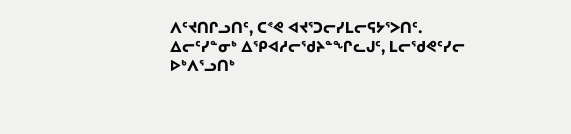ᐱᑦᔪᑎᒋᓗᑎᑦ, ᑕᕝᕙ ᐊᔪᕐᑐᓕᓯᒪᓕᕋᔭᕐᐳᑎᑦ.
ᐃᓕᑦᓯᓐᓂᒃ ᐃᕿᐊᓱᓕᖁᔨᓐᖏᓚᒍᑦ, ᒪᓕᖁᕙᑦᓯᓕ ᐅᒃᐱᕐᓗᑎᒃ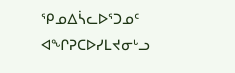ᕿᓄᐃᓵᓚᐅᕐᑐᓄᑦ ᐊᖏᕈᑕᐅᓯᒪᔪᓂᒡᓗ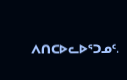ᐱᑎᑕᐅᓚᐅᕐᑐᓄᑦ.